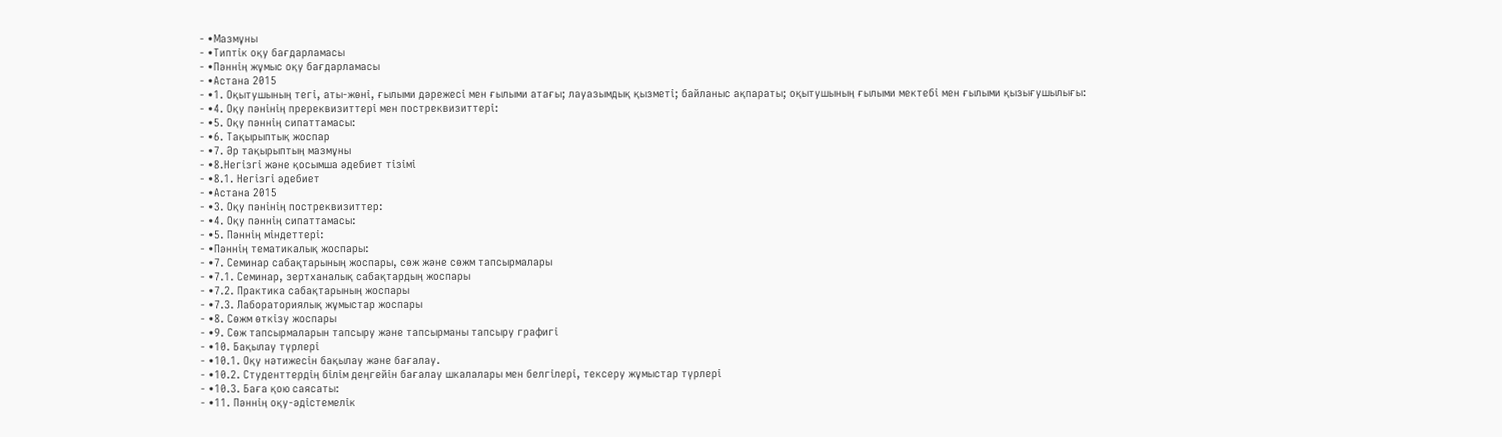- •Мазмұны
- •Типтік оқу бағдарламасы
- •Пәннің жұмыс оқу бағдарламасы
- •Астана 2015
- •1. Оқытушының тегі, аты-жөні, ғылыми дәрежесі мен ғылыми атағы; лауазымдық қызметі; байланыс ақпараты; оқытушының ғылыми мектебі мен ғылыми қызығушылығы:
- •4. Оқу пәнінің пререквизиттері мен постреквизиттері:
- •5. Оқу пәннің сипаттамасы:
- •6. Тақырыптық жоспар
- •7. Әр тақырыптың мазмұны
- •8.Негізгі және қосымша әдебиет тізімі
- •8.1. Негізгі әдебиет
- •Астана 2015
- •3. Оқу пәнінің постреквизиттер:
- •4. Оқу пәннің сипаттамасы:
- •5. Пәннің міндеттері:
- •Пәннің тематикалық жоспары:
- •7. Семинар сабақтарының жоспары, сөж және сөжм тапсырмалары
- •7.1. Семинар, зертханалық сабақтардың жоспары
- •7.2. Практика сабақтарының жоспары
- •7.3. Лабораториялық жұмыстар жоспары
- •8. Сөжм өткізу жоспары
- •9. Сөж тапсырмаларын тапсыру және тапсырманы тапсыру графигі
- •10. Бақылау түрлері
- •10.1. Оқу нәтижесін бақылау және бағалау.
- •10.2. Студенттердің білім деңгейін бағалау шкалалары мен белгілері, тексеру жұмыстар түрлері
- •10.3. Баға қою саясаты:
- •11. Пәннің оқу-әдістемелік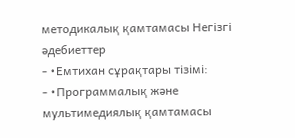методикалық қамтамасы Негізгі әдебиеттер
- •Емтихан сұрақтары тізімі:
- •Программалық және мультимедиялық қамтамасы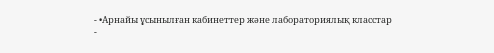- •Арнайы ұсынылған кабинеттер және лабораториялық класстар
-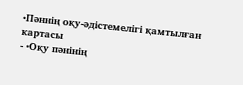•Пәннің оқу-әдістемелігі қамтылған картасы
- •Оқу пәнінің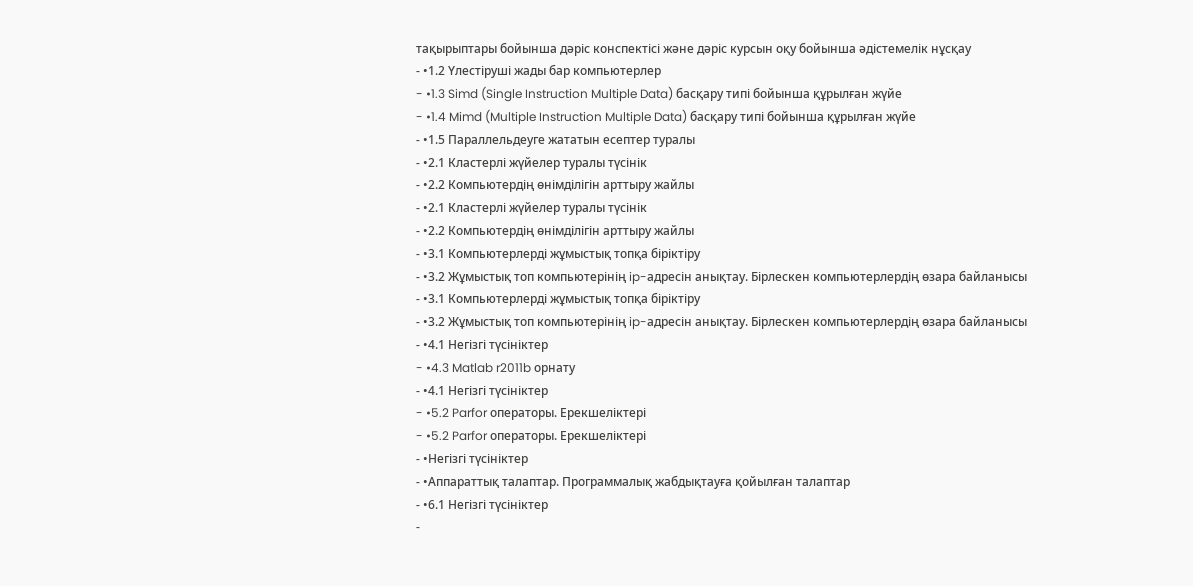тақырыптары бойынша дәріс конспектісі және дәріс курсын оқу бойынша әдістемелік нұсқау
- •1.2 Үлестіруші жады бар компьютерлер
- •1.3 Simd (Single Instruction Multiple Data) басқару типі бойынша құрылған жүйе
- •1.4 Mimd (Multiple Instruction Multiple Data) басқару типі бойынша құрылған жүйе
- •1.5 Параллельдеуге жататын есептер туралы
- •2.1 Кластерлі жүйелер туралы түсінік
- •2.2 Компьютердің өнімділігін арттыру жайлы
- •2.1 Кластерлі жүйелер туралы түсінік
- •2.2 Компьютердің өнімділігін арттыру жайлы
- •3.1 Компьютерлерді жұмыстық топқа біріктіру
- •3.2 Жұмыстық топ компьютерінің ip-адресін анықтау. Бірлескен компьютерлердің өзара байланысы
- •3.1 Компьютерлерді жұмыстық топқа біріктіру
- •3.2 Жұмыстық топ компьютерінің ip-адресін анықтау. Бірлескен компьютерлердің өзара байланысы
- •4.1 Негізгі түсініктер
- •4.3 Matlab r2011b орнату
- •4.1 Негізгі түсініктер
- •5.2 Parfor операторы. Ерекшеліктері
- •5.2 Parfor операторы. Ерекшеліктері
- •Негізгі түсініктер
- •Аппараттық талаптар. Программалық жабдықтауға қойылған талаптар
- •6.1 Негізгі түсініктер
-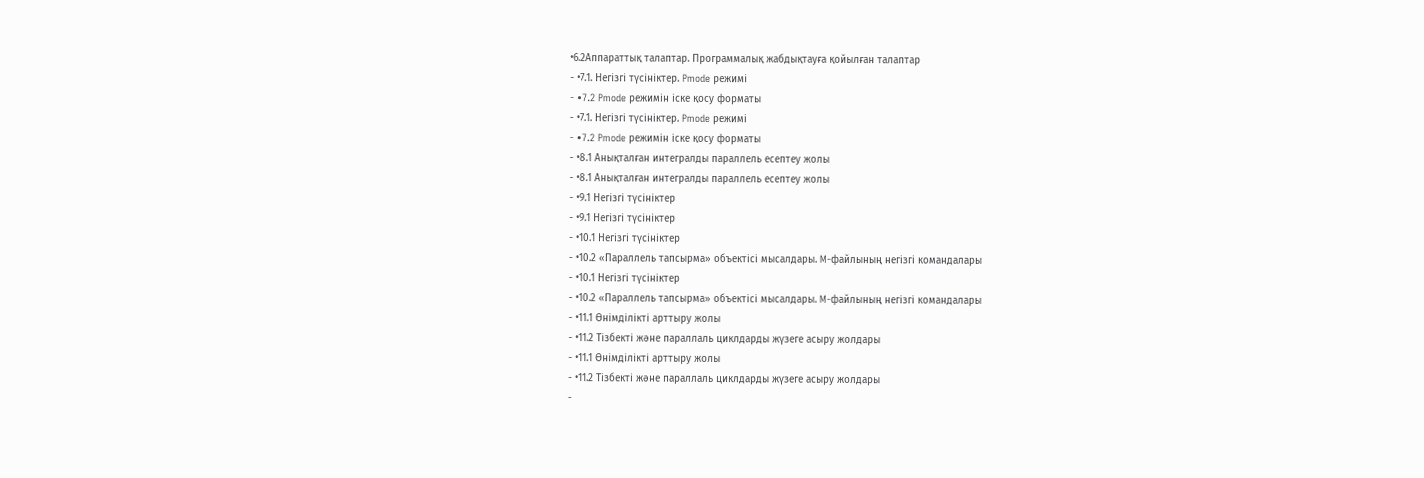•6.2Аппараттық талаптар. Программалық жабдықтауға қойылған талаптар
- •7.1. Негізгі түсініктер. Pmode режимі
- •7.2 Pmode режимін іске қосу форматы
- •7.1. Негізгі түсініктер. Pmode режимі
- •7.2 Pmode режимін іске қосу форматы
- •8.1 Анықталған интегралды параллель есептеу жолы
- •8.1 Анықталған интегралды параллель есептеу жолы
- •9.1 Негізгі түсініктер
- •9.1 Негізгі түсініктер
- •10.1 Негізгі түсініктер
- •10.2 «Параллель тапсырма» объектісі мысалдары. M-файлының негізгі командалары
- •10.1 Негізгі түсініктер
- •10.2 «Параллель тапсырма» объектісі мысалдары. M-файлының негізгі командалары
- •11.1 Өнімділікті арттыру жолы
- •11.2 Тізбекті және параллаль циклдарды жүзеге асыру жолдары
- •11.1 Өнімділікті арттыру жолы
- •11.2 Тізбекті және параллаль циклдарды жүзеге асыру жолдары
-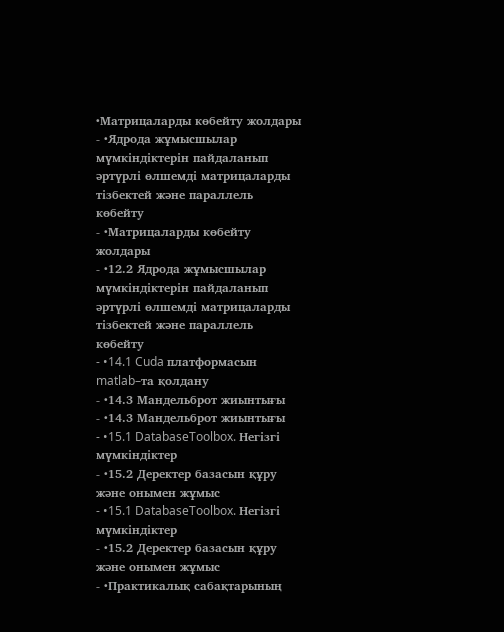•Матрицаларды көбейту жолдары
- •Ядрода жұмысшылар мүмкіндіктерін пайдаланып әртүрлі өлшемді матрицаларды тізбектей және параллель көбейту
- •Матрицаларды көбейту жолдары
- •12.2 Ядрода жұмысшылар мүмкіндіктерін пайдаланып әртүрлі өлшемді матрицаларды тізбектей және параллель көбейту
- •14.1 Cuda платформасын matlab–та қолдану
- •14.3 Мандельброт жиынтығы
- •14.3 Мандельброт жиынтығы
- •15.1 DatabaseToolbox. Негізгі мүмкіндіктер
- •15.2 Деректер базасын құру және онымен жұмыс
- •15.1 DatabaseToolbox. Негізгі мүмкіндіктер
- •15.2 Деректер базасын құру және онымен жұмыс
- •Практикалық сабақтарының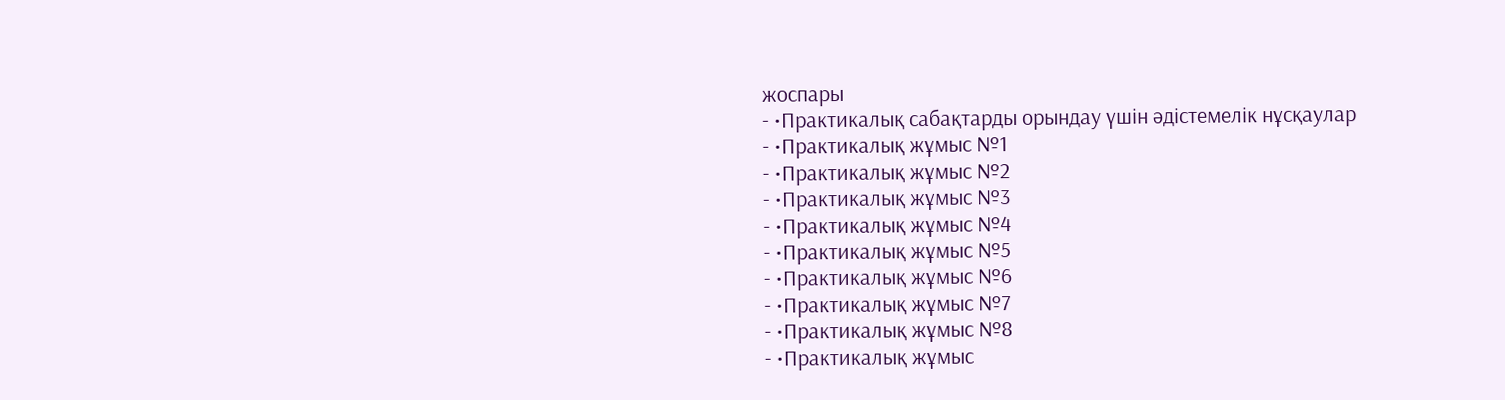жоспары
- •Практикалық сабақтарды орындау үшін әдістемелік нұсқаулар
- •Практикалық жұмыс №1
- •Практикалық жұмыс №2
- •Практикалық жұмыс №3
- •Практикалық жұмыс №4
- •Практикалық жұмыс №5
- •Практикалық жұмыс №6
- •Практикалық жұмыс №7
- •Практикалық жұмыс №8
- •Практикалық жұмыс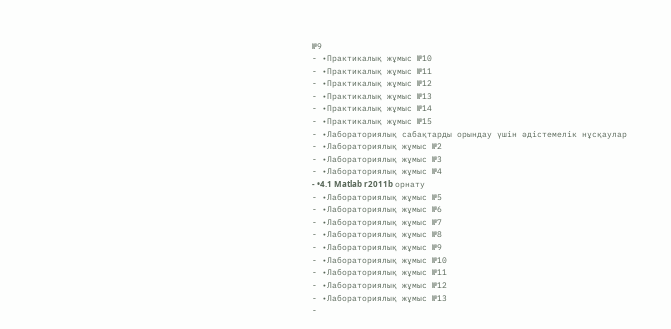№9
- •Практикалық жұмыс №10
- •Практикалық жұмыс №11
- •Практикалық жұмыс №12
- •Практикалық жұмыс №13
- •Практикалық жұмыс №14
- •Практикалық жұмыс №15
- •Лабораториялық сабақтарды орындау үшін әдістемелік нұсқаулар
- •Лабораториялық жұмыс №2
- •Лабораториялық жұмыс №3
- •Лабораториялық жұмыс №4
- •4.1 Matlab r2011b орнату
- •Лабораториялық жұмыс №5
- •Лабораториялық жұмыс №6
- •Лабораториялық жұмыс №7
- •Лабораториялық жұмыс №8
- •Лабораториялық жұмыс №9
- •Лабораториялық жұмыс №10
- •Лабораториялық жұмыс №11
- •Лабораториялық жұмыс №12
- •Лабораториялық жұмыс №13
-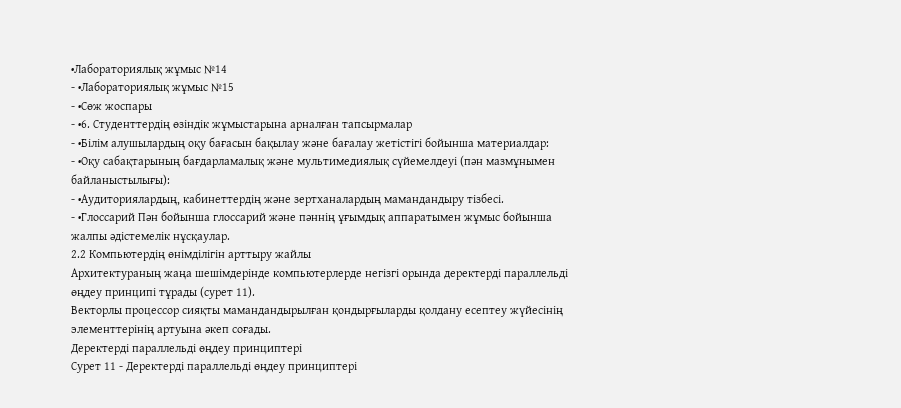•Лабораториялық жұмыс №14
- •Лабораториялық жұмыс №15
- •Сөж жоспары
- •6. Студенттердің өзіндік жұмыстарына арналған тапсырмалар
- •Білім алушылардың оқу бағасын бақылау және бағалау жетістігі бойынша материалдар:
- •Оқу сабақтарының бағдарламалық және мультимедиялық сүйемелдеуі (пән мазмұнымен байланыстылығы):
- •Аудиториялардың, кабинеттердің және зертханалардың мамандандыру тізбесі.
- •Глоссарий Пән бойынша глоссарий және пәннің ұғымдық аппаратымен жұмыс бойынша жалпы әдістемелік нұсқаулар.
2.2 Компьютердің өнімділігін арттыру жайлы
Архитектураның жаңа шешімдерінде компьютерлерде негізгі орында деректерді параллельді өңдеу принципі тұрады (сурет 11).
Векторлы процессор сияқты мамандандырылған қондырғыларды қолдану есептеу жүйесінің элементтерінің артуына әкеп соғады.
Деректерді параллельді өңдеу принциптері
Сурет 11 - Деректерді параллельді өңдеу принциптері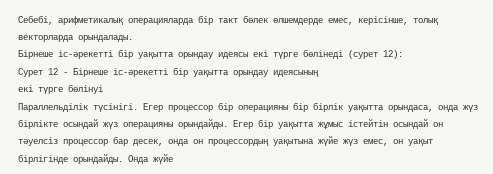Себебі, арифметикалық операцияларда бір такт бөлек өлшемдерде емес, керісінше, толық векторларда орындалады.
Бірнеше іс-әрекетті бір уақытта орындау идеясы екі түрге бөлінеді (сурет 12):
Сурет 12 - Бірнеше іс-әрекетті бір уақытта орындау идеясының
екі түрге бөлінуі
Параллельділік түсінігі. Егер процессор бір операцияны бір бірлік уақытта орындаса, онда жүз бірлікте осындай жүз операцияны орындайды. Егер бір уақытта жұмыс істейтін осындай он тәуелсіз процессор бар десек, онда он процессордың уақытына жүйе жүз емес, он уақыт бірлігінде орындайды. Онда жүйе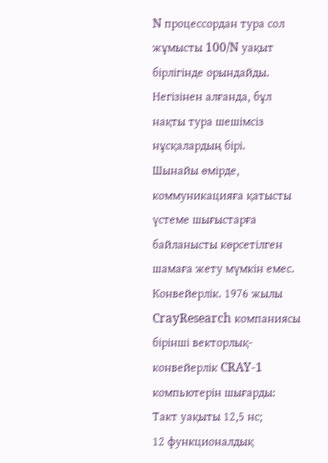N процессордан тура сол жұмысты 100/N уақыт бірлігінде орындайды. Негізінен алғанда, бұл нақты тура шешімсіз нұсқалардың бірі.
Шынайы өмірде, коммуникацияға қатысты үстеме шығыстарға байланысты көрсетілген шамаға жету мүмкін емес.
Конвейерлік. 1976 жылы CrayResearch компаниясы бірінші векторлық-конвейерлік CRAY-1 компьютерін шығарды:
Такт уақыты 12,5 нс;
12 функционалдық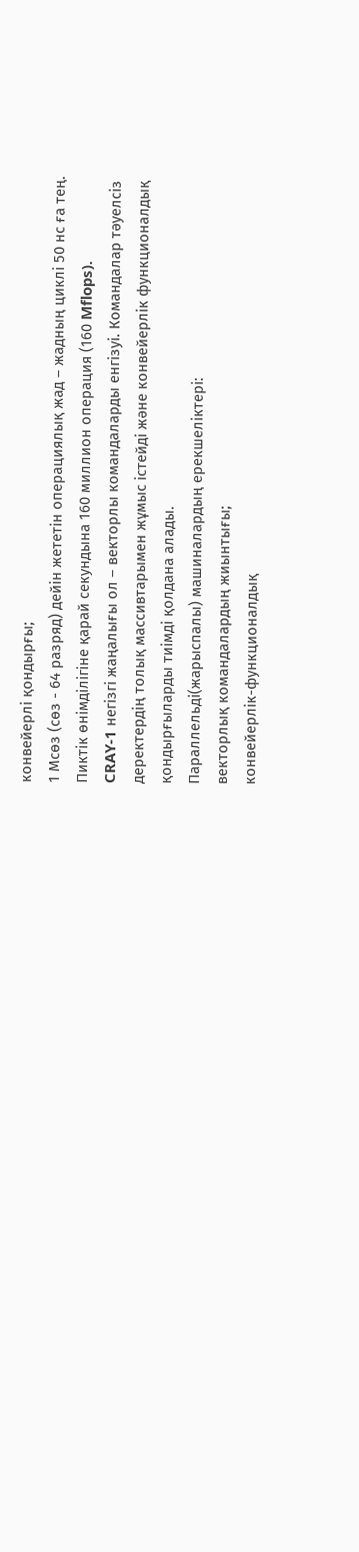конвейерлі қондырғы;
1 Мсөз (сөз - 64 разряд) дейін жететін операциялық жад – жадның циклі 50 нс ға тең.
Пиктік өнімділігіне қарай секундына 160 миллион операция (160 Mflops).
CRAY-1 негізгі жаңалығы ол – векторлы командаларды енгізуі. Командалар тәуелсіз деректердің толық массивтарымен жұмыс істейді және конвейерлік функционалдық қондырғыларды тиімді қолдана алады.
Параллельді(жарыспалы) машиналардың ерекшеліктері:
векторлық командалардың жиынтығы;
конвейерлік-функционалдық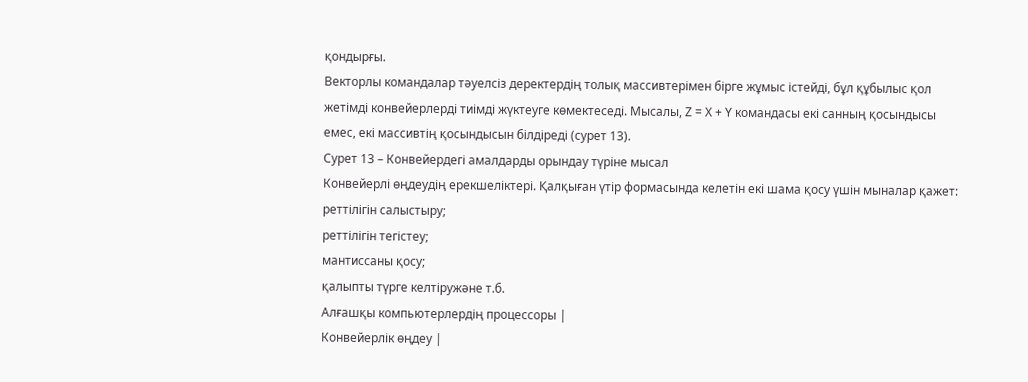қондырғы.
Векторлы командалар тәуелсіз деректердің толық массивтерімен бірге жұмыс істейді, бұл құбылыс қол жетімді конвейерлерді тиімді жүктеуге көмектеседі. Мысалы, Z = X + Y командасы екі санның қосындысы емес, екі массивтің қосындысын білдіреді (сурет 13).
Сурет 13 – Конвейердегі амалдарды орындау түріне мысал
Конвейерлі өңдеудің ерекшеліктері. Қалқыған үтір формасында келетін екі шама қосу үшін мыналар қажет:
реттілігін салыстыру;
реттілігін тегістеу;
мантиссаны қосу;
қалыпты түрге келтіружәне т.б.
Алғашқы компьютерлердің процессоры |
Конвейерлік өңдеу |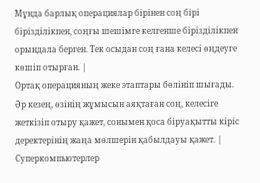Мұнда барлық операциялар бірінен соң бірі бірізділікпен, соңғы шешімге келгенше бірізділікпен орындала берген. Тек осыдан соң ғана келесі өңдеуге көшіп отырған. |
Ортақ операцияның жеке этаптары бөлініп шығады. Әр кезең, өзінің жұмысын аяқтаған соң, келесіге жеткізіп отыру қажет, сонымен қоса біруақытты кіріс деректерінің жаңа мөлшерін қабылдауы қажет. |
Суперкомпьютерлер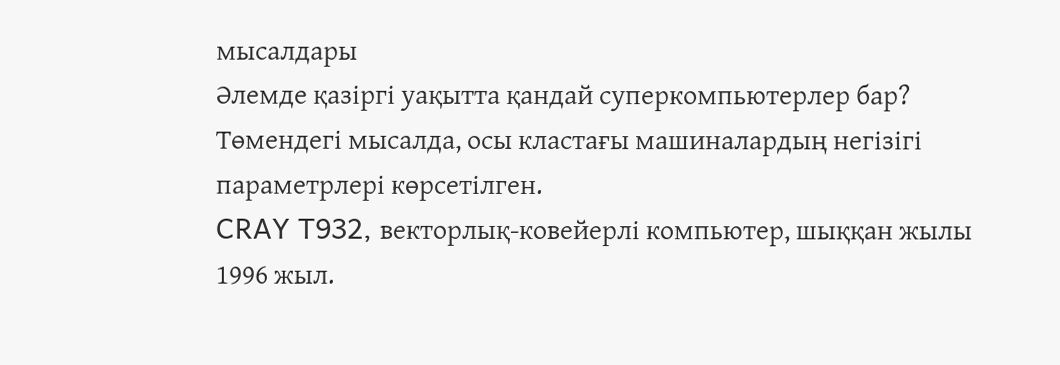мысалдары
Әлемде қазіргі уақытта қандай суперкомпьютерлер бар? Төмендегі мысалда, осы кластағы машиналардың негізігі параметрлері көрсетілген.
CRAY T932, векторлық-ковейерлі компьютер, шыққан жылы 1996 жыл.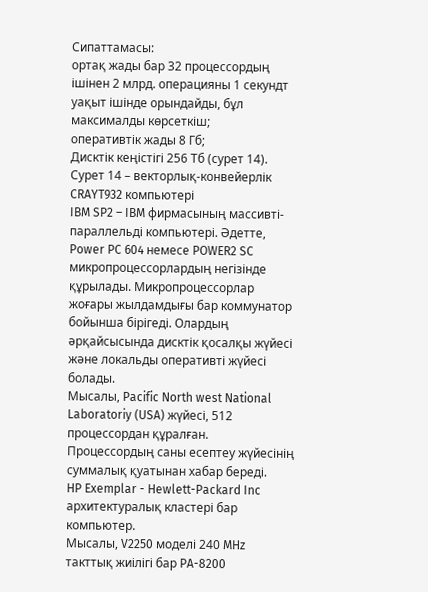Сипаттамасы:
ортақ жады бар 32 процессордың ішінен 2 млрд. операцияны 1 секундт уақыт ішінде орындайды, бұл максималды көрсеткіш;
оперативтік жады 8 Гб;
Дисктік кеңістігі 256 Тб (сурет 14).
Сурет 14 – векторлық-конвейерлік CRAYT932 компьютері
IBM SP2 – IBM фирмасының массивті-параллельді компьютері. Әдетте, Power PC 604 немесe POWER2 SC микропроцессорлардың негізінде құрылады. Микропроцессорлар жоғары жылдамдығы бар коммунатор бойынша бірігеді. Олардың әрқайсысында дисктік қосалқы жүйесі және локальды оперативті жүйесі болады.
Мысалы, Pacific North west National Laboratoriy (USA) жүйесі, 512 процессордан құралған. Процессордың саны есептеу жүйесінің суммалық қуатынан хабар береді.
HP Exemplar - Hewlett-Packard Inc архитектуралық кластері бар компьютер.
Мысалы, V2250 моделі 240 MHz такттық жиілігі бар PA-8200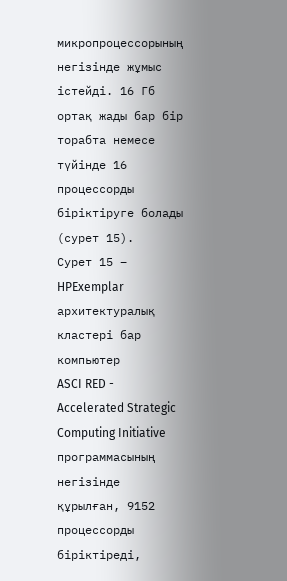микропроцессорының негізінде жұмыс істейді. 16 Гб ортақ жады бар бір торабта немесе түйінде 16 процессорды біріктіруге болады (сурет 15).
Сурет 15 – HPExemplar архитектуралық кластері бар компьютер
ASCI RED - Accelerated Strategic Computing Initiative программасының негізінде құрылған, 9152 процессорды біріктіреді,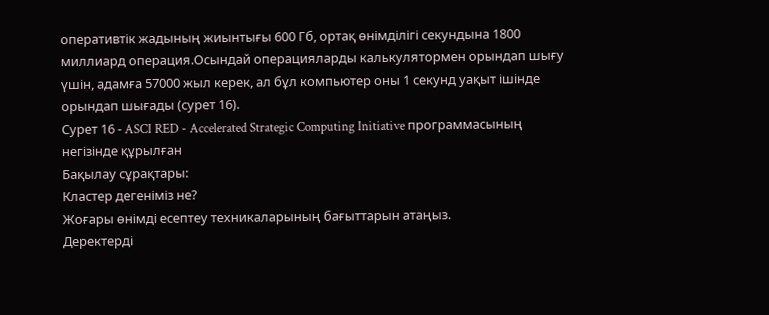оперативтік жадының жиынтығы 600 Гб, ортақ өнімділігі секундына 1800 миллиард операция.Осындай операцияларды калькулятормен орындап шығу үшін, адамға 57000 жыл керек, ал бұл компьютер оны 1 секунд уақыт ішінде орындап шығады (сурет 16).
Сурет 16 - ASCI RED - Accelerated Strategic Computing Initiative программасының негізінде құрылған
Бақылау сұрақтары:
Кластер дегеніміз не?
Жоғары өнімді есептеу техникаларының бағыттарын атаңыз.
Деректерді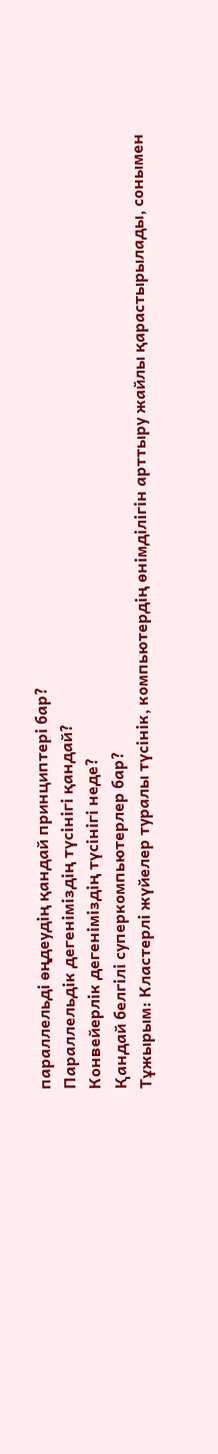параллельді өңдеудің қандай принциптері бар?
Параллельдік дегеніміздің түсінігі қандай?
Конвейерлік дегеніміздің түсінігі неде?
Қандай белгілі суперкомпьютерлер бар?
Тұжырым: Кластерлі жүйелер туралы түсінік, компьютердің өнімділігін арттыру жайлы қарастырылады, сонымен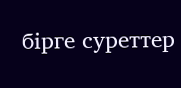бірге суреттер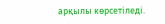арқылы көрсетіледі.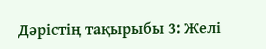Дәрістің тақырыбы 3: Желі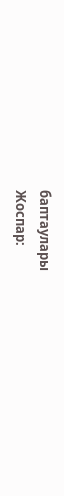баптаулары
Жоспар: